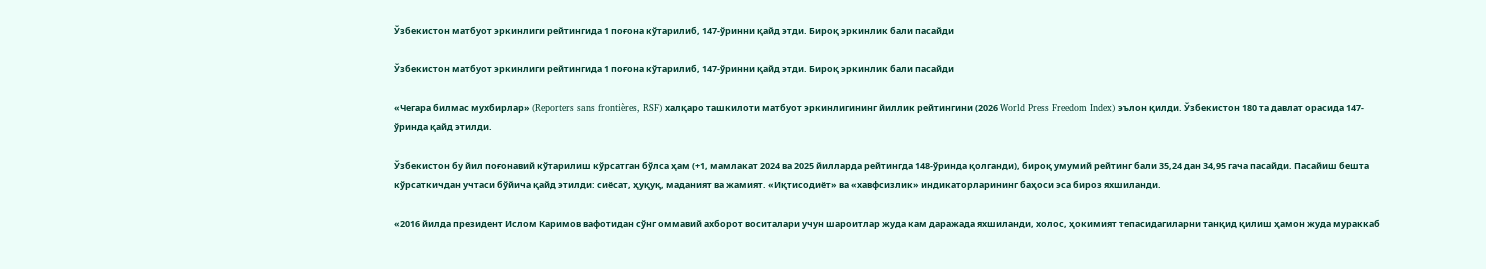Ўзбекистон матбуот эркинлиги рейтингида 1 поғона кўтарилиб, 147-ўринни қайд этди. Бироқ эркинлик бали пасайди

Ўзбекистон матбуот эркинлиги рейтингида 1 поғона кўтарилиб, 147-ўринни қайд этди. Бироқ эркинлик бали пасайди

«Чегара билмас мухбирлар» (Reporters sans frontières, RSF) халқаро ташкилоти матбуот эркинлигининг йиллик рейтингини (2026 World Press Freedom Index) эълон қилди. Ўзбекистон 180 та давлат орасида 147-ўринда қайд этилди.

Ўзбекистон бу йил поғонавий кўтарилиш кўрсатган бўлса ҳам (+1, мамлакат 2024 ва 2025 йилларда рейтингда 148-ўринда қолганди), бироқ умумий рейтинг бали 35,24 дан 34,95 гача пасайди. Пасайиш бешта кўрсаткичдан учтаси бўйича қайд этилди: сиёсат, ҳуқуқ, маданият ва жамият. «Иқтисодиёт» ва «хавфсизлик» индикаторларининг баҳоси эса бироз яхшиланди.

«2016 йилда президент Ислом Каримов вафотидан сўнг оммавий ахборот воситалари учун шароитлар жуда кам даражада яхшиланди, холос, ҳокимият тепасидагиларни танқид қилиш ҳамон жуда мураккаб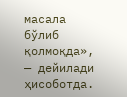масала бўлиб қолмоқда», — дейилади ҳисоботда.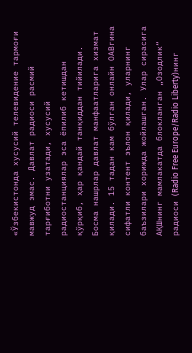«Ўзбекистонда хусусий телевидение тармоғи мавжуд эмас. Давлат радиоси расмий тарғиботни узатади, хусусий радиостанциялар эса ёпилиб кетишдан қўрқиб, ҳар қандай танқиддан тийилади. Босма нашрлар давлат манфаатларига хизмат қилади. 15 тадан кам бўлган онлайн ОАВгина сифатли контент эълон қилади, уларнинг баъзилари хорижда жойлашган. Улар сирасига АҚШнинг мамлакатда блокланган „Озодлик“ радиоси (Radio Free Europe/Radio Liberty)нинг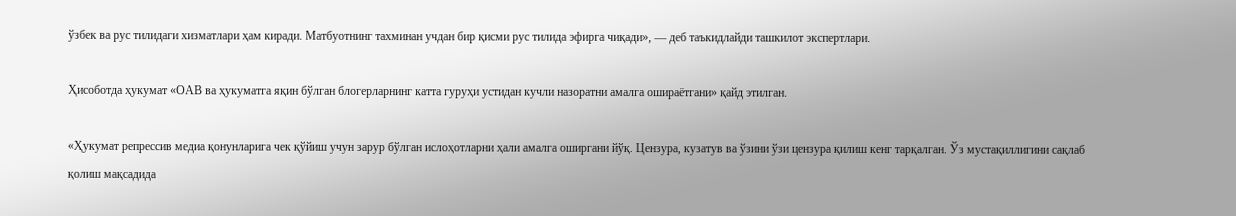ўзбек ва рус тилидаги хизматлари ҳам киради. Матбуотнинг тахминан учдан бир қисми рус тилида эфирга чиқади», — деб таъкидлайди ташкилот экспертлари.

Ҳисоботда ҳукумат «ОАВ ва ҳукуматга яқин бўлган блогерларнинг катта гуруҳи устидан кучли назоратни амалга ошираётгани» қайд этилган.

«Ҳукумат репрессив медиа қонунларига чек қўйиш учун зарур бўлган ислоҳотларни ҳали амалга оширгани йўқ. Цензура, кузатув ва ўзини ўзи цензура қилиш кенг тарқалган. Ўз мустақиллигини сақлаб қолиш мақсадида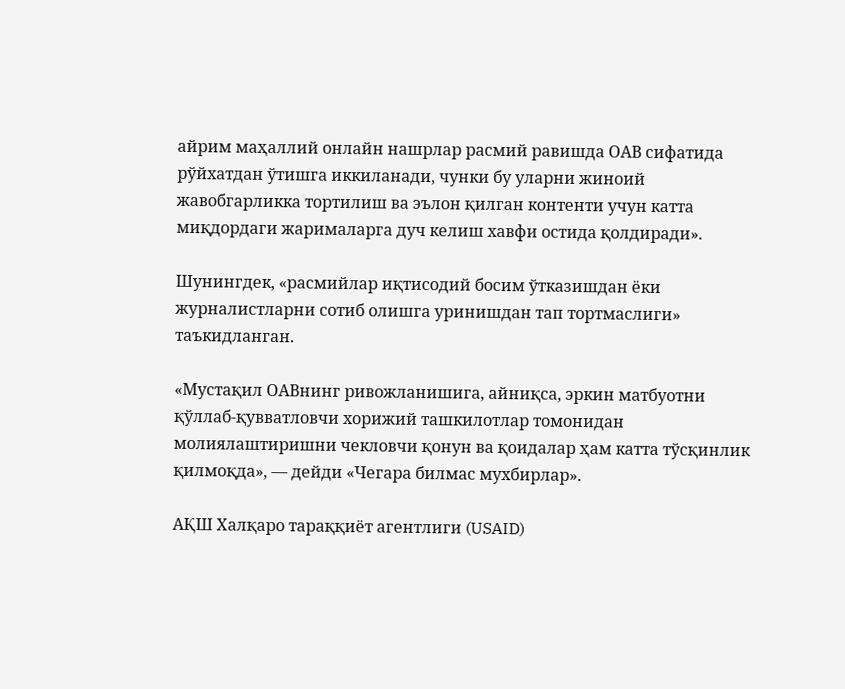айрим маҳаллий онлайн нашрлар расмий равишда ОАВ сифатида рўйхатдан ўтишга иккиланади, чунки бу уларни жиноий жавобгарликка тортилиш ва эълон қилган контенти учун катта миқдордаги жарималарга дуч келиш хавфи остида қолдиради».

Шунингдек, «расмийлар иқтисодий босим ўтказишдан ёки журналистларни сотиб олишга уринишдан тап тортмаслиги» таъкидланган.

«Мустақил ОАВнинг ривожланишига, айниқса, эркин матбуотни қўллаб-қувватловчи хорижий ташкилотлар томонидан молиялаштиришни чекловчи қонун ва қоидалар ҳам катта тўсқинлик қилмоқда», — дейди «Чегара билмас мухбирлар».

АҚШ Халқаро тараққиёт агентлиги (USAID)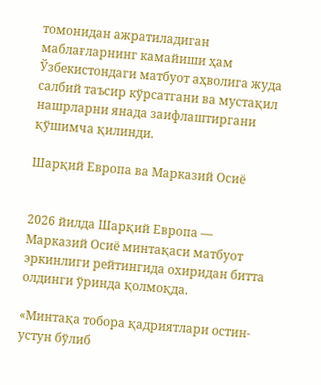томонидан ажратиладиган маблағларнинг камайиши ҳам Ўзбекистондаги матбуот аҳволига жуда салбий таъсир кўрсатгани ва мустақил нашрларни янада заифлаштиргани қўшимча қилинди.

Шарқий Европа ва Марказий Осиё


2026 йилда Шарқий Европа — Марказий Осиё минтақаси матбуот эркинлиги рейтингида охиридан битта олдинги ўринда қолмоқда.

«Минтақа тобора қадриятлари остин-устун бўлиб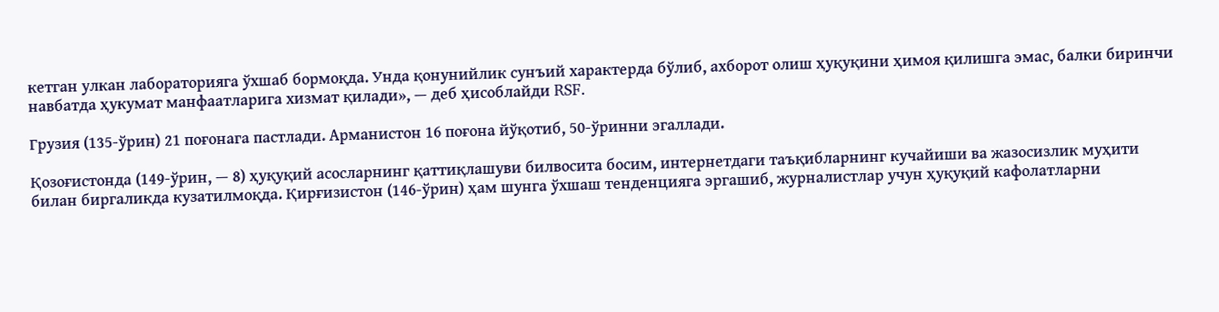кетган улкан лабораторияга ўхшаб бормоқда. Унда қонунийлик сунъий характерда бўлиб, ахборот олиш ҳуқуқини ҳимоя қилишга эмас, балки биринчи навбатда ҳукумат манфаатларига хизмат қилади», — деб ҳисоблайди RSF.

Грузия (135-ўрин) 21 поғонага пастлади. Арманистон 16 поғона йўқотиб, 50-ўринни эгаллади.

Қозоғистонда (149-ўрин, — 8) ҳуқуқий асосларнинг қаттиқлашуви билвосита босим, интернетдаги таъқибларнинг кучайиши ва жазосизлик муҳити билан биргаликда кузатилмоқда. Қирғизистон (146-ўрин) ҳам шунга ўхшаш тенденцияга эргашиб, журналистлар учун ҳуқуқий кафолатларни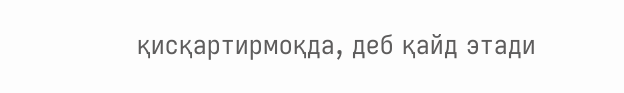қисқартирмоқда, деб қайд этади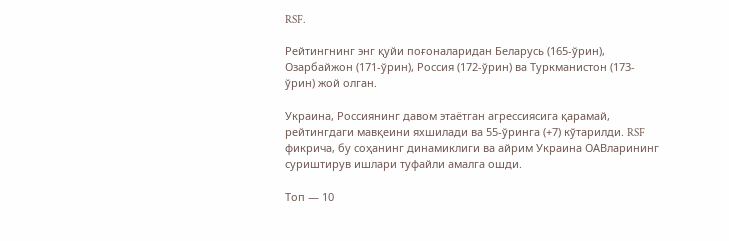RSF.

Рейтингнинг энг қуйи поғоналаридан Беларусь (165-ўрин), Озарбайжон (171-ўрин), Россия (172-ўрин) ва Туркманистон (173-ўрин) жой олган.

Украина, Россиянинг давом этаётган агрессиясига қарамай, рейтингдаги мавқеини яхшилади ва 55-ўринга (+7) кўтарилди. RSF фикрича, бу соҳанинг динамиклиги ва айрим Украина ОАВларининг суриштирув ишлари туфайли амалга ошди.

Топ — 10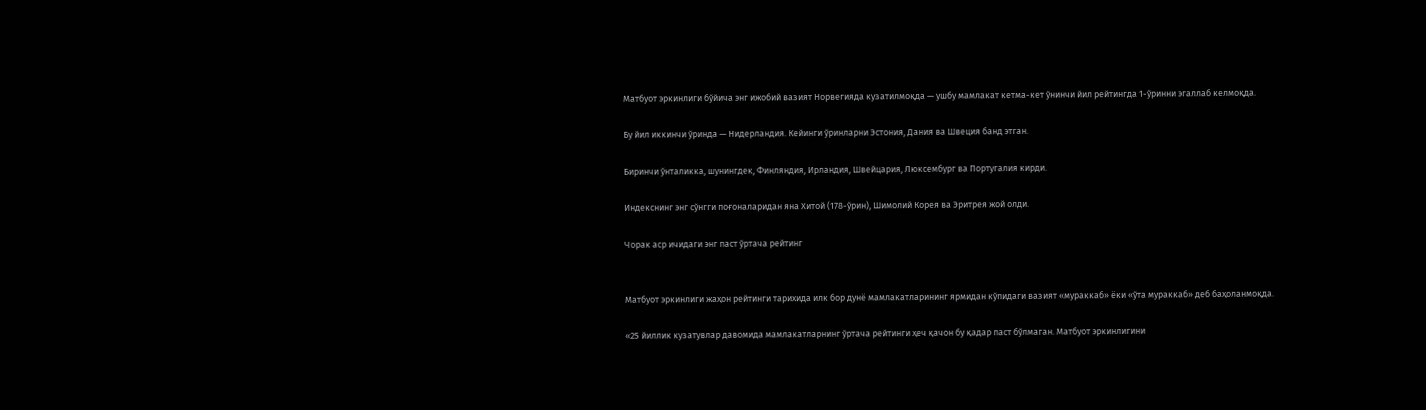Матбуот эркинлиги бўйича энг ижобий вазият Норвегияда кузатилмоқда — ушбу мамлакат кетма-кет ўнинчи йил рейтингда 1-ўринни эгаллаб келмоқда.

Бу йил иккинчи ўринда — Нидерландия. Кейинги ўринларни Эстония, Дания ва Швеция банд этган.

Биринчи ўнталикка, шунингдек, Финляндия, Ирландия, Швейцария, Люксембург ва Португалия кирди.

Индекснинг энг сўнгги поғоналаридан яна Хитой (178-ўрин), Шимолий Корея ва Эритрея жой олди.

Чорак аср ичидаги энг паст ўртача рейтинг


Матбуот эркинлиги жаҳон рейтинги тарихида илк бор дунё мамлакатларининг ярмидан кўпидаги вазият «мураккаб» ёки «ўта мураккаб» деб баҳоланмоқда.

«25 йиллик кузатувлар давомида мамлакатларнинг ўртача рейтинги ҳеч қачон бу қадар паст бўлмаган. Матбуот эркинлигини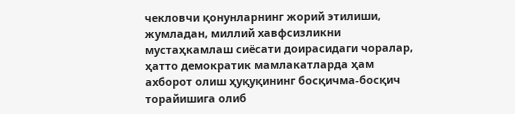чекловчи қонунларнинг жорий этилиши, жумладан, миллий хавфсизликни мустаҳкамлаш сиёсати доирасидаги чоралар, ҳатто демократик мамлакатларда ҳам ахборот олиш ҳуқуқининг босқичма-босқич торайишига олиб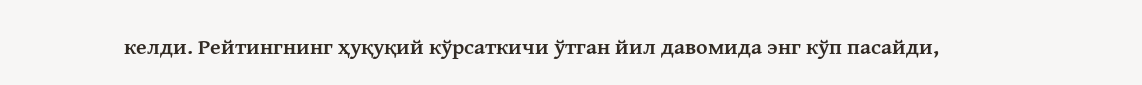келди. Рейтингнинг ҳуқуқий кўрсаткичи ўтган йил давомида энг кўп пасайди,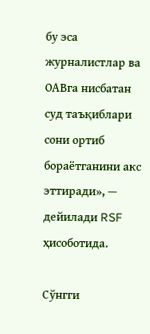бу эса журналистлар ва ОАВга нисбатан суд таъқиблари сони ортиб бораётганини акс эттиради», — дейилади RSF ҳисоботида.

Сўнгги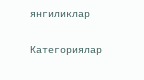янгиликлар

Категориялар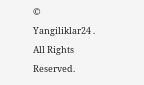© Yangiliklar24 . All Rights Reserved.